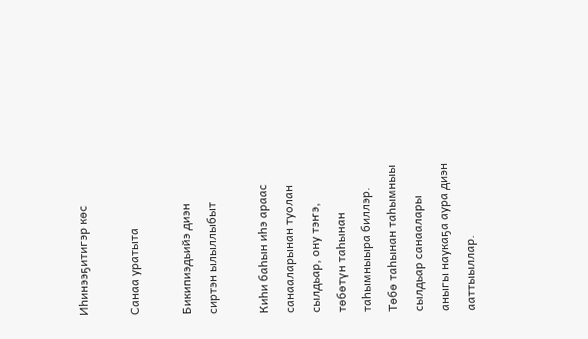Иһинээҕитигэр көс

Санаа уратыта

Бикипиэдьийэ диэн сиртэн ылыллыбыт

Киһи баһын иһэ араас санааларынан туолан сылдьар, ону тэҥэ, төбөтүн таһынан таһымныыра биллэр. Төбө таһынан таһымныы сылдьар санаалары аныгы наукаҕа аура диэн ааттыыллар.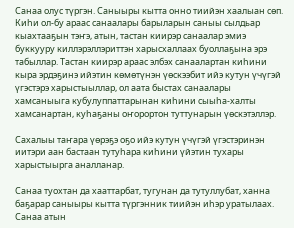Санаа олус түргэн. Саныыры кытта онно тиийэн хаалыан сөп. Киһи ол-бу араас санаалары барыларын саныы сылдьар кыахтааҕын тэҥэ, атын, тастан киирэр санаалар эмиэ буккууру киллэрэллэриттэн харысхаллаах буоллаҕына эрэ табыллар. Тастан киирэр араас элбэх санаалартан киһини кыра эрдэҕинэ ийэтин көмөтүнэн үөскээбит ийэ кутун үчүгэй үгэстэрэ харыстыыллар, ол аата быстах санаалары хамсаныыга кубулуппаттарынан киһини сыыһа-халты хамсанартан, куһаҕаны оҥорортон туттунарын үөскэтэллэр.

Сахалыы таҥара үөрэҕэ оҕо ийэ кутун үчүгэй үгэстэринэн иитэри аан бастаан тутуһара киһини үйэтин тухары харыстыырга аналланар.

Санаа туохтан да хааттарбат, тугунан да тутуллубат, ханна баҕарар саныыры кытта түргэнник тиийэн иһэр уратылаах. Санаа атын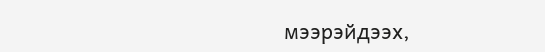мээрэйдээх,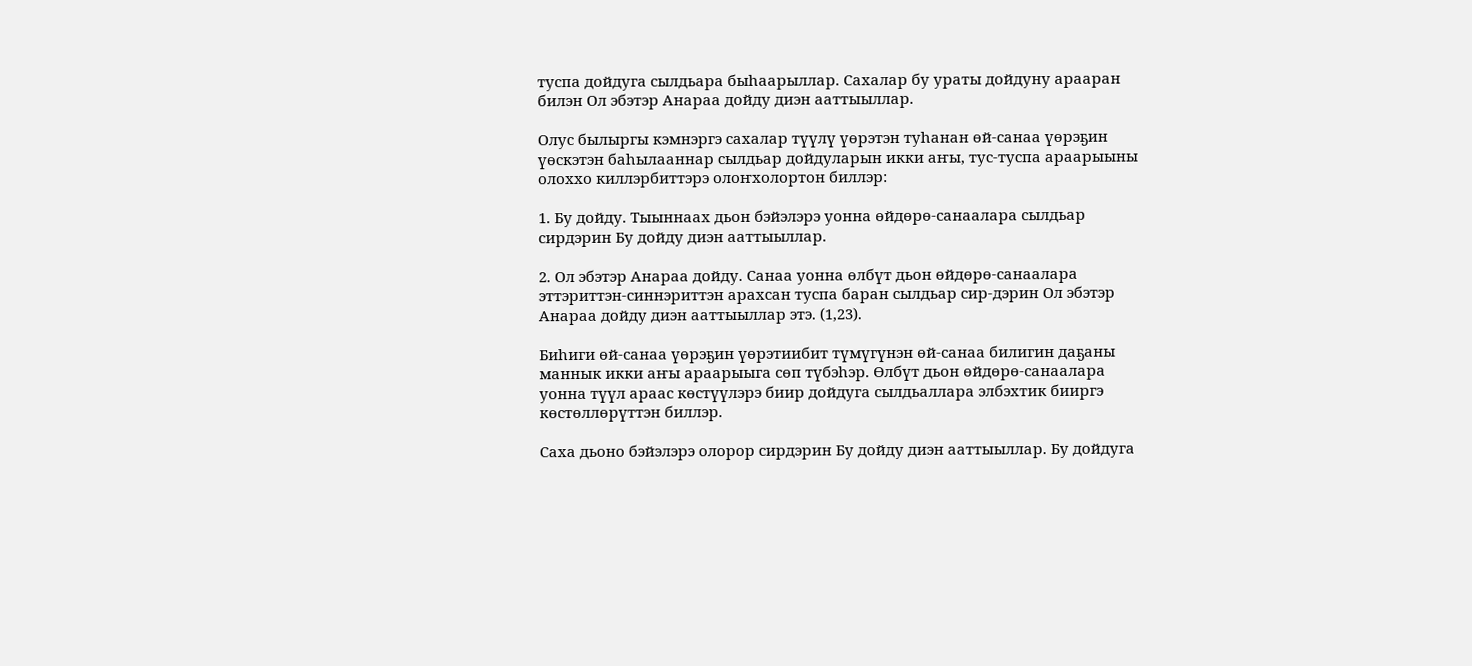туспа дойдуга сылдьара быһаарыллар. Сахалар бу ураты дойдуну арааран билэн Ол эбэтэр Анараа дойду диэн ааттыыллар.

Олус былыргы кэмнэргэ сахалар түүлү үөрэтэн туһанан өй-санаа үөрэҕин үөскэтэн баһылааннар сылдьар дойдуларын икки аҥы, тус-туспа араарыыны олоххо киллэрбиттэрэ олоҥхолортон биллэр:

1. Бу дойду. Тыыннаах дьон бэйэлэрэ уонна өйдөрө-санаалара сылдьар сирдэрин Бу дойду диэн ааттыыллар.

2. Ол эбэтэр Анараа дойду. Санаа уонна өлбүт дьон өйдөрө-санаалара эттэриттэн-синнэриттэн арахсан туспа баран сылдьар сир-дэрин Ол эбэтэр Анараа дойду диэн ааттыыллар этэ. (1,23).

Биһиги өй-санаа үөрэҕин үөрэтиибит түмүгүнэн өй-санаа билигин даҕаны маннык икки аҥы араарыыга сөп түбэһэр. Өлбүт дьон өйдөрө-санаалара уонна түүл араас көстүүлэрэ биир дойдуга сылдьаллара элбэхтик бииргэ көстөллөрүттэн биллэр.

Саха дьоно бэйэлэрэ олорор сирдэрин Бу дойду диэн ааттыыллар. Бу дойдуга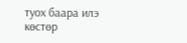туох баара илэ көстөр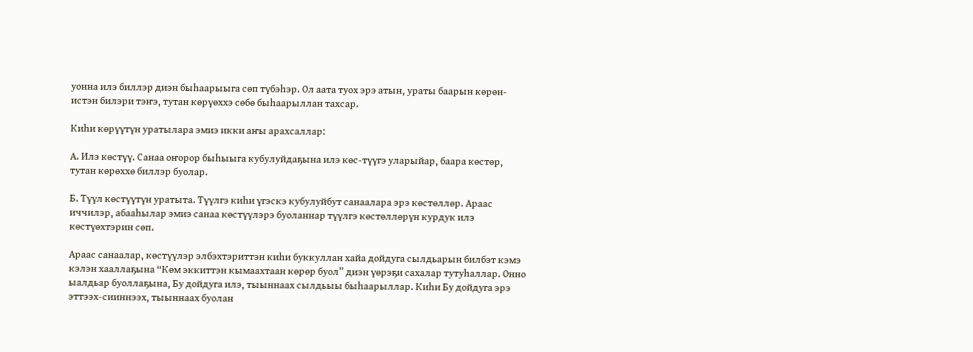уонна илэ биллэр диэн быһаарыыга сөп түбэһэр. Ол аата туох эрэ атын, ураты баарын көрөн-истэн билэри тэҥэ, тутан көрүөххэ сөбө быһаарыллан тахсар.

Киһи көрүүтүн уратылара эмиэ икки аҥы арахсаллар:

А. Илэ көстүү. Санаа оҥорор быһыыга кубулуйдаҕына илэ көс-түүгэ уларыйар, баара көстөр, тутан көрөххө биллэр буолар.

Б. Түүл көстүүтүн уратыта. Түүлгэ киһи үгэскэ кубулуйбут санаалара эрэ көстөллөр. Араас иччилэр, абааһылар эмиэ санаа көстүүлэрэ буоланнар түүлгэ көстөллөрүн курдук илэ көстүөхтэрин сөп.

Араас санаалар, көстүүлэр элбэхтэриттэн киһи буккуллан хайа дойдуга сылдьарын билбэт кэмэ кэлэн хааллаҕына “Көм эккиттэн кымаахтаан көрөр буол” диэн үөрэҕи сахалар тутуһаллар. Онно ыалдьар буоллаҕына, Бу дойдуга илэ, тыыннаах сылдьыы быһаарыллар. Киһи Бу дойдуга эрэ эттээх-сииннээх, тыыннаах буолан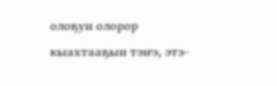олоҕун олорор кыахтааҕын тэҥэ, этэ-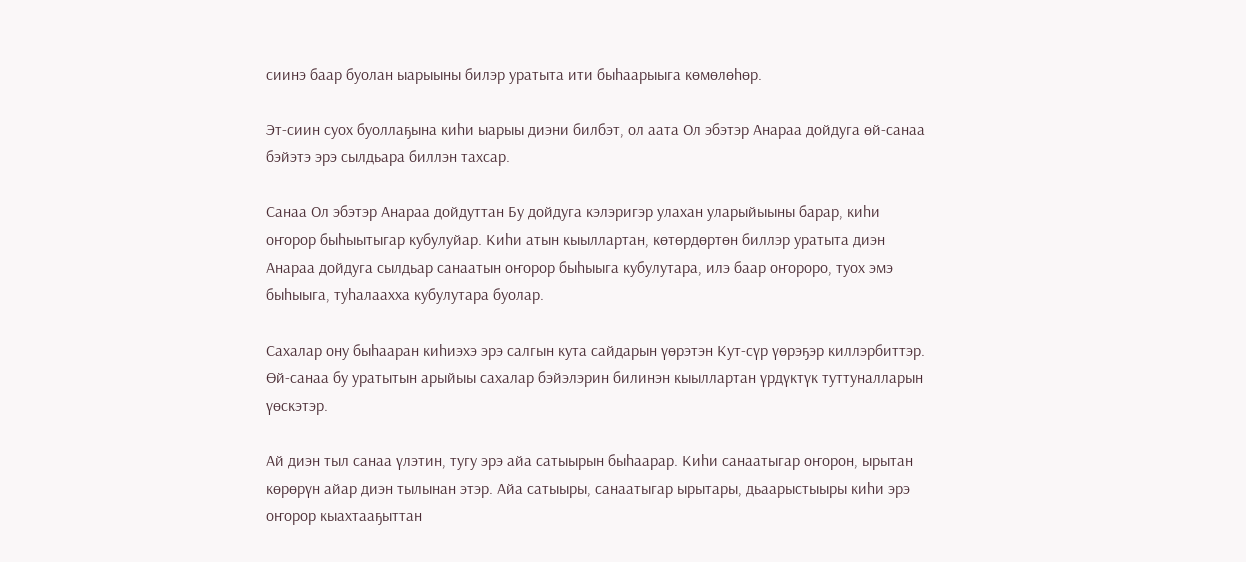сиинэ баар буолан ыарыыны билэр уратыта ити быһаарыыга көмөлөһөр.

Эт-сиин суох буоллаҕына киһи ыарыы диэни билбэт, ол аата Ол эбэтэр Анараа дойдуга өй-санаа бэйэтэ эрэ сылдьара биллэн тахсар.

Санаа Ол эбэтэр Анараа дойдуттан Бу дойдуга кэлэригэр улахан уларыйыыны барар, киһи оҥорор быһыытыгар кубулуйар. Киһи атын кыыллартан, көтөрдөртөн биллэр уратыта диэн Анараа дойдуга сылдьар санаатын оҥорор быһыыга кубулутара, илэ баар оҥороро, туох эмэ быһыыга, туһалаахха кубулутара буолар.

Сахалар ону быһааран киһиэхэ эрэ салгын кута сайдарын үөрэтэн Кут-сүр үөрэҕэр киллэрбиттэр. Өй-санаа бу уратытын арыйыы сахалар бэйэлэрин билинэн кыыллартан үрдүктүк туттуналларын үөскэтэр.

Ай диэн тыл санаа үлэтин, тугу эрэ айа сатыырын быһаарар. Киһи санаатыгар оҥорон, ырытан көрөрүн айар диэн тылынан этэр. Айа сатыыры, санаатыгар ырытары, дьаарыстыыры киһи эрэ оҥорор кыахтааҕыттан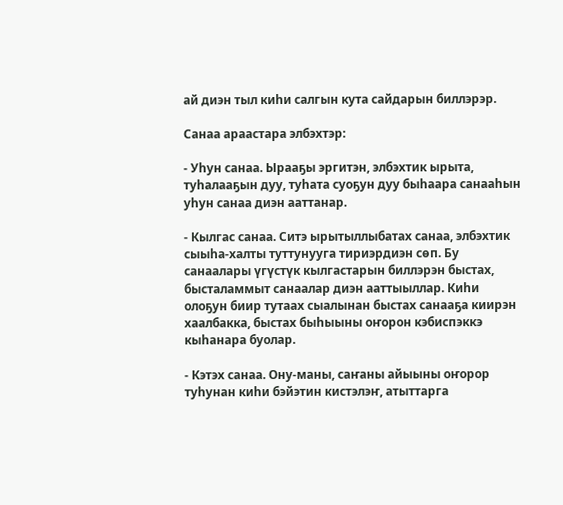ай диэн тыл киһи салгын кута сайдарын биллэрэр.

Санаа араастара элбэхтэр:

- Уһун санаа. Ырааҕы эргитэн, элбэхтик ырыта, туһалааҕын дуу, туһата суоҕун дуу быһаара санааһын уһун санаа диэн ааттанар.

- Кылгас санаа. Ситэ ырытыллыбатах санаа, элбэхтик сыыһа-халты туттунууга тириэрдиэн сөп. Бу санаалары үгүстүк кылгастарын биллэрэн быстах, бысталаммыт санаалар диэн ааттыыллар. Киһи олоҕун биир тутаах сыалынан быстах санааҕа киирэн хаалбакка, быстах быһыыны оҥорон кэбиспэккэ кыһанара буолар.

- Кэтэх санаа. Ону-маны, саҥаны айыыны оҥорор туһунан киһи бэйэтин кистэлэҥ, атыттарга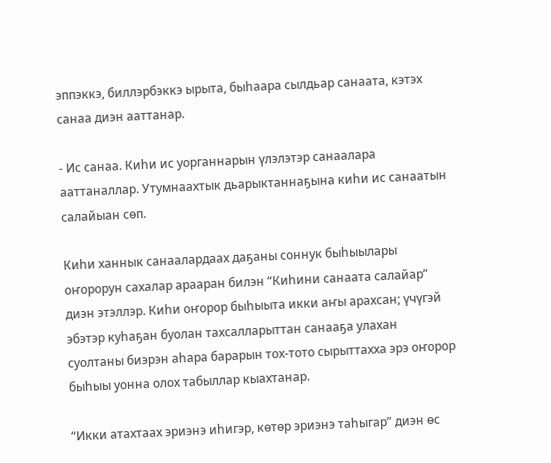эппэккэ, биллэрбэккэ ырыта, быһаара сылдьар санаата, кэтэх санаа диэн ааттанар.

- Ис санаа. Киһи ис уорганнарын үлэлэтэр санаалара ааттаналлар. Утумнаахтык дьарыктаннаҕына киһи ис санаатын салайыан сөп.

Киһи ханнык санаалардаах даҕаны соннук быһыылары оҥорорун сахалар арааран билэн “Киһини санаата салайар” диэн этэллэр. Киһи оҥорор быһыыта икки аҥы арахсан; үчүгэй эбэтэр куһаҕан буолан тахсалларыттан санааҕа улахан суолтаны биэрэн аһара барарын тох-тото сырыттахха эрэ оҥорор быһыы уонна олох табыллар кыахтанар.

“Икки атахтаах эриэнэ иһигэр, көтөр эриэнэ таһыгар” диэн өс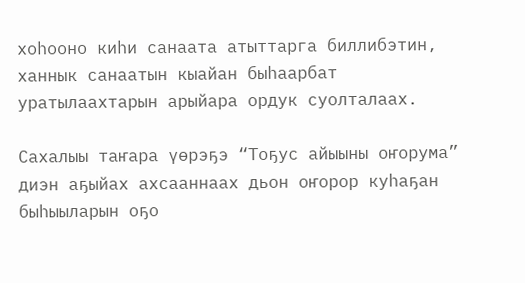хоһооно киһи санаата атыттарга биллибэтин, ханнык санаатын кыайан быһаарбат уратылаахтарын арыйара ордук суолталаах.

Сахалыы таҥара үөрэҕэ “Тоҕус айыыны оҥорума” диэн аҕыйах ахсааннаах дьон оҥорор куһаҕан быһыыларын оҕо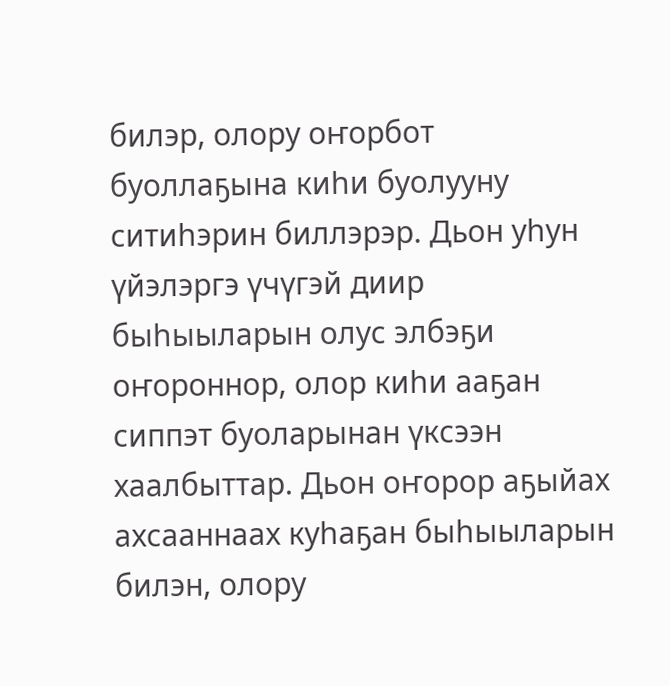билэр, олору оҥорбот буоллаҕына киһи буолууну ситиһэрин биллэрэр. Дьон уһун үйэлэргэ үчүгэй диир быһыыларын олус элбэҕи оҥороннор, олор киһи ааҕан сиппэт буоларынан үксээн хаалбыттар. Дьон оҥорор аҕыйах ахсааннаах куһаҕан быһыыларын билэн, олору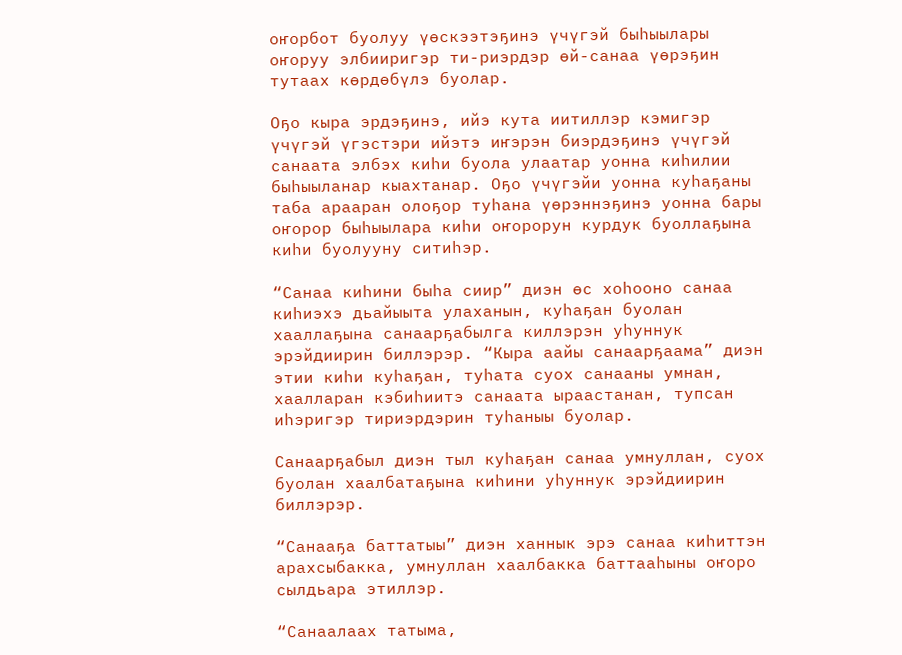оҥорбот буолуу үөскээтэҕинэ үчүгэй быһыылары оҥоруу элбииригэр ти-риэрдэр өй-санаа үөрэҕин тутаах көрдөбүлэ буолар.

Оҕо кыра эрдэҕинэ, ийэ кута иитиллэр кэмигэр үчүгэй үгэстэри ийэтэ иҥэрэн биэрдэҕинэ үчүгэй санаата элбэх киһи буола улаатар уонна киһилии быһыыланар кыахтанар. Оҕо үчүгэйи уонна куһаҕаны таба арааран олоҕор туһана үөрэннэҕинэ уонна бары оҥорор быһыылара киһи оҥорорун курдук буоллаҕына киһи буолууну ситиһэр.

“Санаа киһини быһа сиир” диэн өс хоһооно санаа киһиэхэ дьайыыта улаханын, куһаҕан буолан хааллаҕына санаарҕабылга киллэрэн уһуннук эрэйдиирин биллэрэр. “Кыра аайы санаарҕаама” диэн этии киһи куһаҕан, туһата суох санааны умнан, хаалларан кэбиһиитэ санаата ыраастанан, тупсан иһэригэр тириэрдэрин туһаныы буолар.

Санаарҕабыл диэн тыл куһаҕан санаа умнуллан, суох буолан хаалбатаҕына киһини уһуннук эрэйдиирин биллэрэр.

“Санааҕа баттатыы” диэн ханнык эрэ санаа киһиттэн арахсыбакка, умнуллан хаалбакка баттааһыны оҥоро сылдьара этиллэр.

“Санаалаах татыма,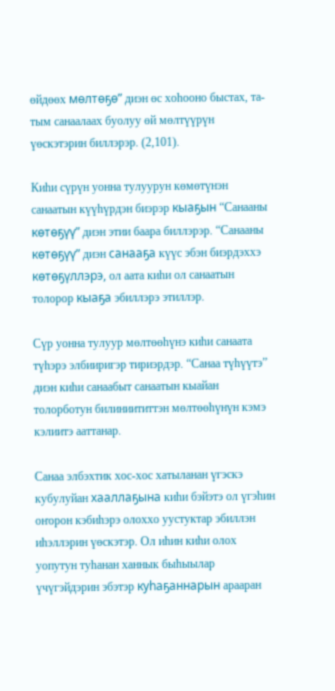өйдөөх мөлтөҕө” диэн өс хоһооно быстах, та-тым санаалаах буолуу өй мөлтүүрүн үөскэтэрин биллэрэр. (2,101).

Киһи сүрүн уонна тулуурун көмөтүнэн санаатын күүһүрдэн биэрэр кыаҕын “Санааны көтөҕүү” диэн этии баара биллэрэр. “Санааны көтөҕүү” диэн санааҕа күүс эбэн биэрдэххэ көтөҕүллэрэ, ол аата киһи ол санаатын толорор кыаҕа эбиллэрэ этиллэр.

Сүр уонна тулуур мөлтөөһүнэ киһи санаата түһэрэ элбииригэр тириэрдэр. “Санаа түһүүтэ” диэн киһи санаабыт санаатын кыайан толорботун билиниититтэн мөлтөөһүнүн кэмэ кэлиитэ ааттанар.

Санаа элбэхтик хос-хос хатыланан үгэскэ кубулуйан хааллаҕына киһи бэйэтэ ол үгэһин оҥорон кэбиһэрэ олоххо уустуктар эбиллэн иһэллэрин үөскэтэр. Ол иһин киһи олох уопутун туһанан ханнык быһыылар үчүгэйдэрин эбэтэр куһаҕаннарын арааран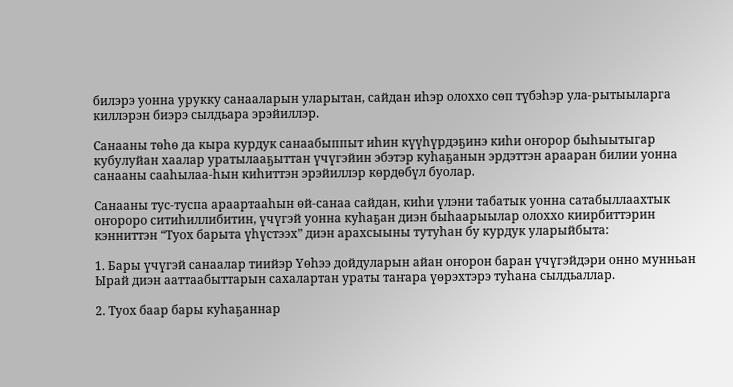билэрэ уонна урукку санааларын уларытан, сайдан иһэр олоххо сөп түбэһэр ула-рытыыларга киллэрэн биэрэ сылдьара эрэйиллэр.

Санааны төһө да кыра курдук санаабыппыт иһин күүһүрдэҕинэ киһи оҥорор быһыытыгар кубулуйан хаалар уратылааҕыттан үчүгэйин эбэтэр куһаҕанын эрдэттэн арааран билии уонна санааны сааһылаа-һын киһиттэн эрэйиллэр көрдөбүл буолар.

Санааны тус-туспа араартааһын өй-санаа сайдан, киһи үлэни табатык уонна сатабыллаахтык оҥороро ситиһиллибитин, үчүгэй уонна куһаҕан диэн быһаарыылар олоххо киирбиттэрин кэнниттэн “Туох барыта үһүстээх” диэн арахсыыны тутуһан бу курдук уларыйбыта:

1. Бары үчүгэй санаалар тиийэр Үөһээ дойдуларын айан оҥорон баран үчүгэйдэри онно мунньан Ырай диэн ааттаабыттарын сахалартан ураты таҥара үөрэхтэрэ туһана сылдьаллар.

2. Туох баар бары куһаҕаннар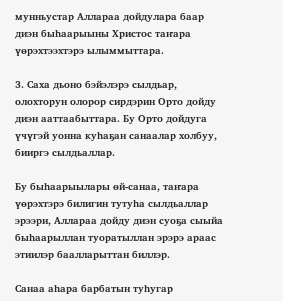мунньустар Аллараа дойдулара баар диэн быһаарыыны Христос таҥара үөрэхтээхтэрэ ылыммыттара.

3. Саха дьоно бэйэлэрэ сылдьар, олохторун олорор сирдэрин Орто дойду диэн ааттаабыттара. Бу Орто дойдуга үчүгэй уонна куһаҕан санаалар холбуу, бииргэ сылдьаллар.

Бу быһаарыылары өй-санаа, таҥара үөрэхтэрэ билигин тутуһа сылдьаллар эрээри, Аллараа дойду диэн суоҕа сыыйа быһаарыллан туоратыллан эрэрэ араас этиилэр баалларыттан биллэр.

Санаа аһара барбатын туһугар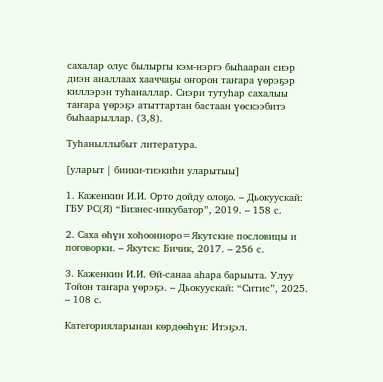сахалар олус былыргы кэм-нэргэ быһааран сиэр диэн аналлаах хааччаҕы оҥорон таҥара үөрэҕэр киллэрэн туһаналлар. Сиэри тутуһар сахалыы таҥара үөрэҕэ атыттартан бастаан үөскээбитэ быһаарыллар. (3,8).

Туһаныллыбыт литература.

[уларыт | биики-тиэкиһи уларытыы]

1. Каженкин И.И. Орто дойду олоҕо. – Дьокуускай: ГБУ РС(Я) “Бизнес-инкубатор”, 2019. – 158 с.

2. Саха өһүн хоһоонноро=Якутские пословицы и поговорки. – Якутск: Бичик, 2017. – 256 с.

3. Каженкин И.И. Өй-санаа аһара барыыта. Улуу Тойон таҥара үөрэҕэ. – Дьокуускай: “Ситис”, 2025. – 108 с.

Категорияларынан көрдөөһүн: Итэҕэл.